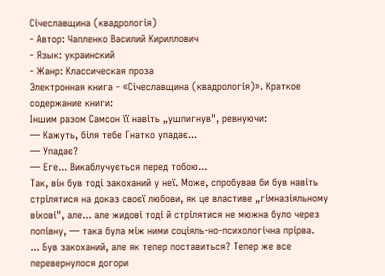Січеславщина (квадрологія)
- Автор: Чапленко Василий Кириллович
- Язык: украинский
- Жанр: Классическая проза
Электронная книга - «Січеславщина (квадрологія)». Краткое содержание книги:
Іншим разом Самсон її навіть „ушпигнув", ревнуючи:
— Кажуть, біля тебе Гнатко упадає...
— Упадає?
— Еге... Викаблучується перед тобою...
Так, він був тоді закоханий у неї. Може, спробував би був навіть стрілятися на доказ своєї любови, як це властиве „гімназіяльному вікові", але... але жидові тоді й стрілятися не мюжна було через попівну, — така була між ними соціяль-но-психологічна прірва.
... Був закоханий, але як тепер поставиться? Тепер же все перевернулося догори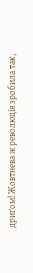дриґом! Жовтнева ж революція зробила так,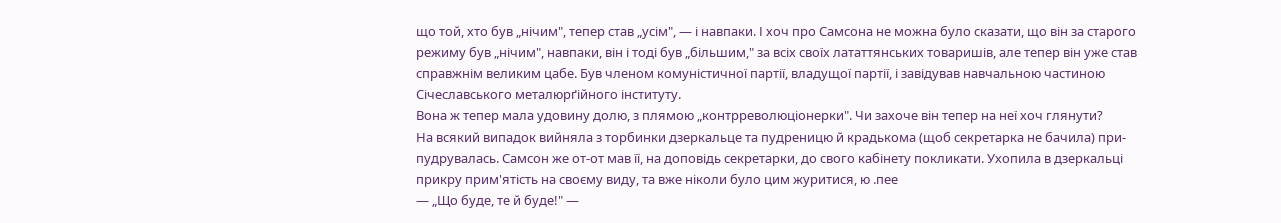що той, хто був „нічим", тепер став „усім", — і навпаки. І хоч про Самсона не можна було сказати, що він за старого режиму був „нічим", навпаки, він і тоді був „більшим," за всіх своїх лататтянських товаришів, але тепер він уже став справжнім великим цабе. Був членом комуністичної партії, владущої партії, і завідував навчальною частиною Січеславського металюрґійного інституту.
Вона ж тепер мала удовину долю, з плямою „контрреволюціонерки". Чи захоче він тепер на неї хоч глянути?
На всякий випадок вийняла з торбинки дзеркальце та пудреницю й крадькома (щоб секретарка не бачила) при-пудрувалась. Самсон же от-от мав її, на доповідь секретарки, до свого кабінету покликати. Ухопила в дзеркальці прикру прим'ятість на своєму виду, та вже ніколи було цим журитися, ю .пее
— „Що буде, те й буде!" —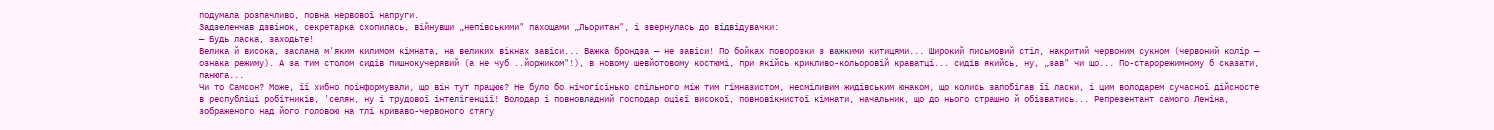подумала розпачливо, повна нервової напруги.
Задзеленчав дзвінок, секретарка схопилась, війнувши „непівськими" пахощами „Льоритан", і звернулась до відвідувачки:
— Будь ласка, заходьте!
Велика й висока, заслана м'яким килимом кімната, на великих вікнах завіси... Важка брондза — не завіси! По бойках поворозки з важкими китицями... Широкий письмовий стіл, накритий червоним сукном (червоний колір — ознака режиму). А за тим столом сидів пишнокучерявий (а не чуб ..йоржиком"!), в новому шевйотовому костюмі, при якійсь крикливо-кольоровій краватці... сидів якийсь, ну, „зав" чи що... По-старорежимному б сказати, панюга...
Чи то Самсон? Може, її хибно поінформували, що він тут працює? Не було бо нічогісінько спільного між тим гімназистом, несміливим жидівським юнаком, що колись запобігав її ласки, і цим володарем сучасної дійсносте в республіці робітників, 'селян, ну і трудової інтелігенції! Володар і повновладний господар оцієї високої, повновікнистої кімнати, начальник, що до нього страшно й обізватись... Репрезентант самого Леніна, зображеного над його головою на тлі криваво-червоного стягу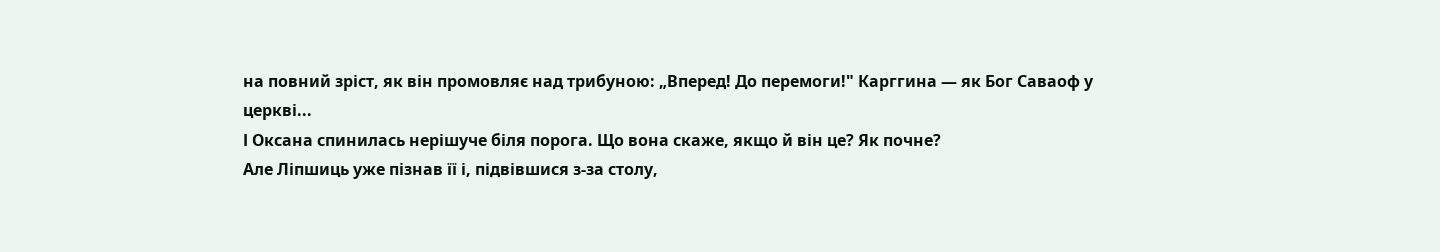на повний зріст, як він промовляє над трибуною: „Вперед! До перемоги!" Карггина — як Бог Саваоф у церкві...
І Оксана спинилась нерішуче біля порога. Що вона скаже, якщо й він це? Як почне?
Але Ліпшиць уже пізнав її і, підвівшися з-за столу,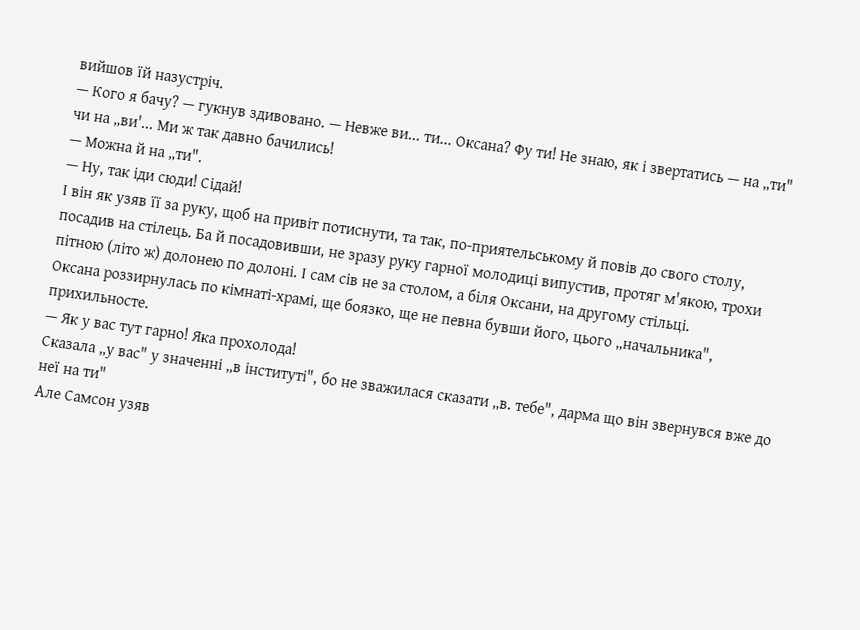вийшов їй назустріч.
— Кого я бачу? — гукнув здивовано. — Невже ви... ти... Оксана? Фу ти! Не знаю, як і звертатись — на „ти" чи на „ви'... Ми ж так давно бачились!
— Можна й на „ти".
— Ну, так іди сюди! Сідай!
І він як узяв її за руку, щоб на привіт потиснути, та так, по-приятельському й повів до свого столу, посадив на стілець. Ба й посадовивши, не зразу руку гарної молодиці випустив, протяг м'якою, трохи пітною (літо ж) долонею по долоні. І сам сів не за столом, а біля Оксани, на другому стільці.
Оксана роззирнулась по кімнаті-храмі, ще боязко, ще не певна бувши його, цього „начальника", прихильносте.
— Як у вас тут гарно! Яка прохолода!
Сказала „у вас" у значенні „в інституті", бо не зважилася сказати „в. тебе", дарма що він звернувся вже до неї на ти"
Але Самсон узяв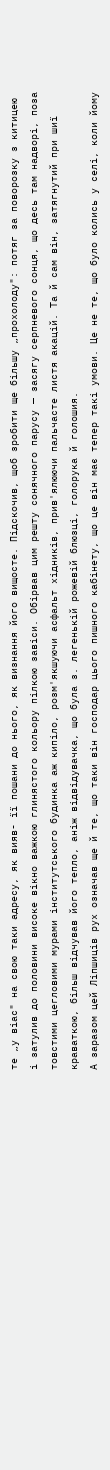те „у віас" на свою таки адресу, як вияв- її пошани до нього, як визнання його вищосте. Підскочив, щоб зробити ще більшу „прохолоду": потяг за поворозку з китицею і затулив до половини високе вікно важкою глинястого кольору пілкою завіси. Обірвав цим решту сонячного парусу — засягу серпневого сонця, що десь там надворі, поза товстими цегловими мурами інститутського будинка аж кипіло, розм'якшуючи асфальт хідників, прив'ялюючи пальчасте листя акацій. Та й сам він, затягнутий при шиї краваткою, більш відчував його тепло, аніж відвідувачка, що була з. легенькій рожевій блюзці, голорука й голошия.
А заразом цей Ліпшиців рух означав ще й те, що таки він господар цього пишного кабінету, що це він має тепер такі умови. Це не те, що було колись у селі, коли йому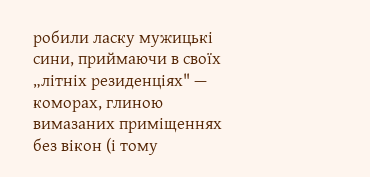робили ласку мужицькі сини, приймаючи в своїх „літніх резиденціях" — коморах, глиною вимазаних приміщеннях без вікон (і тому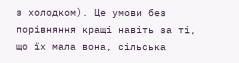з холодком). Це умови без порівняння кращі навіть за ті, що їх мала вона, сільська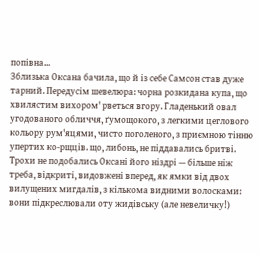попівна...
Зблизька Оксана бачила, що й із себе Самсон став дуже тарний. Передусім шевелюра: чорна розкидана купа, що хвилястим вихором' рветься вгору. Гладенький овал угодованого обличчя, ґумощокого, з легкими цеглового кольору рум'яцями, чисто поголеного, з приємною тінню упертих ко-рщців. що, либонь, не піддавались бритві. Трохи не подобались Оксані його ніздрі — більше ніж треба, відкриті, видовжені вперед, як ямки від двох вилущених мигдалів, з кількома видними волосками: вони підкреслювали оту жидівську (але невеличку!)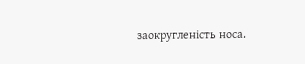заокругленість носа.